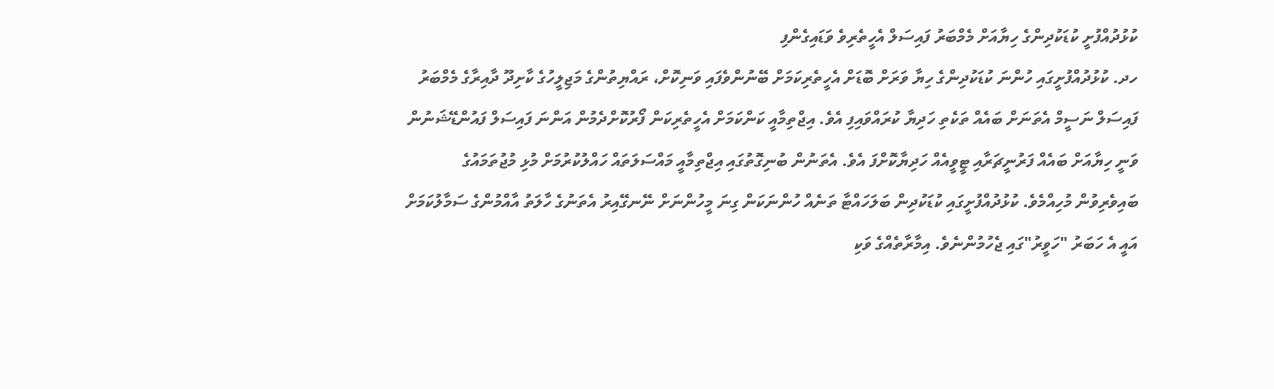ކުޅުދުއްފުށީ ކުޑަކުދިންގެ ހިޔާއަށް މެމްބަރު ފައިސަލް އެހީތެރިވެ ވަޑައިގެންފި
ހދ. ކުޅުދުއްފުށީގައި ހުންނަ ކުޑަކުދިންގެ ހިޔާ ވަރަށް ބޮޑަށް އެހީތެރިކަމަށް ބޭނުންވެފައި ވަނިކޮށް، ރައްޔިތުންގެ މަޖިލީހުގެ ކާށިދޫ ދާއިރާގެ މެމްބަރު ފައިސަލް ނަސީމް އެތަނަށް ބައެއް ތަކެތި ހަދިޔާ ކުރައްވައިފި އެވެ. އިޖްތިމާއީ ކަންކަމަށް އެހީތެރިކަން ފޯރުކޮށްދެމުން އަންނަ ފައިސަލް ފައުންޑޭޝަނުން ވަނީ ހިޔާއަށް ބައެއް ފަރުނީޗަރާއި ޓީވީއެއް ހަދިޔާކޮށްފަ އެވެ. އެތަނުން ބުނިގޮތުގައި އިޖްތިމާއީ މައްސަލަތައް ހައްލުކުރުމަށް މުޅި މުޖުތަމައުގެ ބައިވެރިވުން މުހިއްމެވެ. ކުޅުދުއްފުށީގައި ކުޑަކުދިން ބަލަހައްޓާ ތަނެއް ހުންނަކަން ގިނަ މީހުންނަށް ނޭނގޭއިރު އެތަނުގެ ހާލަތު އާއްމުންގެ ސަމާލުކަމަށް އައީ އެ ހަބަރު "ހަވީރު"ގައި ޖެހުމުންނެވެ. އިމާރާތެއްގެ ވަކި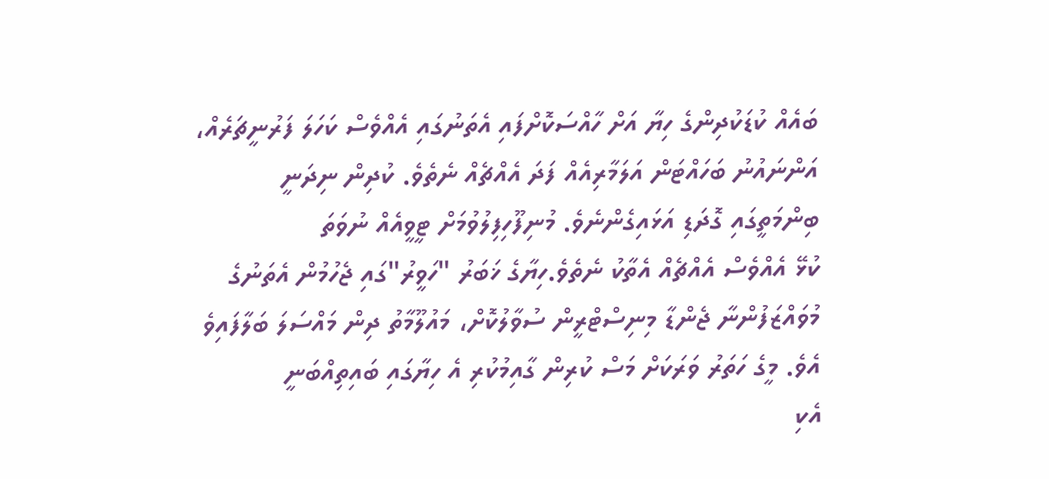ބައެއް ކުޑަކުދިންގެ ހިޔާ އަށް ހާއްސަކޮށްފައި އެތަނުގައި އެއްވެސް ކަހަލަ ފަރުނީޗަރެއް، އަންނައުނު ބަހައްޓަން އަލަމާރިއެއް ފަދަ އެއްޗެއް ނެތެވެ. ކުދިން ނިދަނީ
ބިންމަތީގައި ގޮދަޑި އަޅައިގެންނެވެ. މުނިފޫހިފިލުވުމަށް ޓީވީއެއް ނުވަތަ
ކުޅޭ އެއްވެސް އެއްޗެއް އެތާކު ނެތެވެ.ހިޔާގެ ޚަބަރު "ހަވީރު"ގައި ޖެހުމުން އެތަނުގެ މުވައްޒަފުންނާ ޖެންޑާ މިނިސްޓްރީން ސުވާލުކޮށް، މައުލޫމާތު ދިން މައްސަލަ ބަލާފައިވެ އެވެ. މީގެ ހަތަރު ވަރަކަށް މަސް ކުރިން ގާއިމުކުރި އެ ހިޔާގައި ބައިތިއްބަނީ
އެކި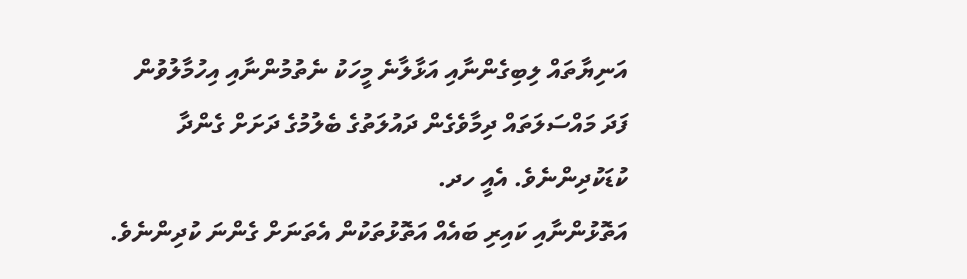އަނިޔާތައް ލިބިގެންނާއި އަޅާލާނެ މީހަކު ނެތުމުންނާއި އިހުމާލުވުން
ފަދަ މައްސަލަތައް ދިމާވެގެން ދައުލަތުގެ ބެލުމުގެ ދަށަށް ގެންދާ ކުޑަކުދިންނެވެ. އެއީ ހދ.
އަތޮޅުންނާއި ކައިރި ބައެއް އަތޮޅުތަކުން އެތަނަށް ގެންނަ ކުދިންނެވެ.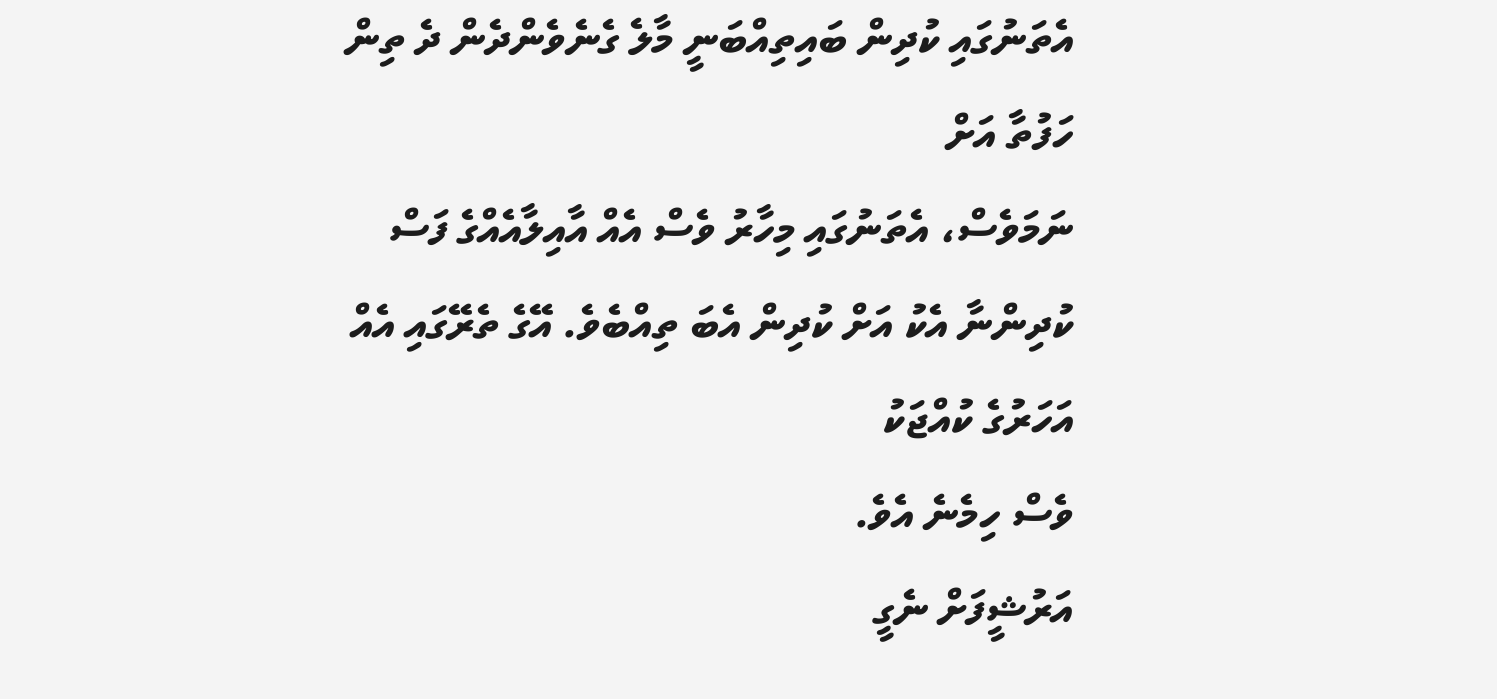އެތަނުގައި ކުދިން ބައިތިއްބަނީ މާލެ ގެނެވެންދެން ދެ ތިން ހަފުތާ އަށް
ނަމަވެސް، އެތަނުގައި މިހާރު ވެސް އެއް އާއިލާއެއްގެ ފަސް ކުދިންނާ އެކު އަށް ކުދިން އެބަ ތިއްބެވެ. އޭގެ ތެރޭގައި އެއް އަހަރުގެ ކުއްޖަކު
ވެސް ހިމެނެ އެވެ.
އަރުޝީފަށް ނެގީ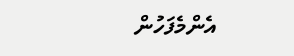އެންމެފަހުން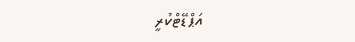އަޕްޑޭޓްކުރީ